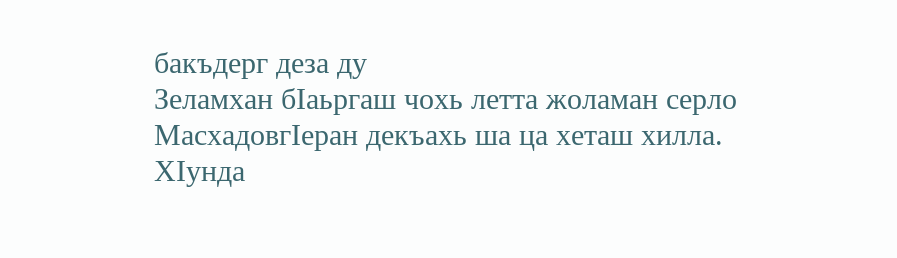бакъдерг деза ду
Зеламхан бIаьргаш чохь летта жоламан серло МасхадовгIеран декъахь ша ца хеташ хилла. ХIунда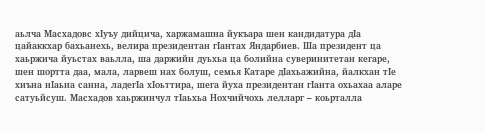аьлча Масхадовс хIуъу дийцича, харжамашна йукъара шен кандидатура дIа цайаккхар бахьанехь, велира президентан гIантах Яндарбиев. Ша президент ца хаьржича йуьстах ваьлла, ша даржийн дуьхьа ца болийна суверинитетан кегаре, шен шортта даа, мала, ларвеш нах болуш, семья Катаре дIахьажийна, йалкхан тIе хиъна нIаьна санна, ладегIа хIоьттира, шега йуха президентан гIанта охьахаа аларе сатуьйсуш. Масхадов хаьржинчул тIаьхьа Нохчийчохь лелларг – коьрталла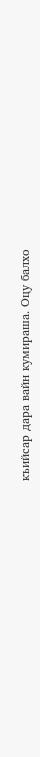къийсар дара вайн кумираша. Оцу балхо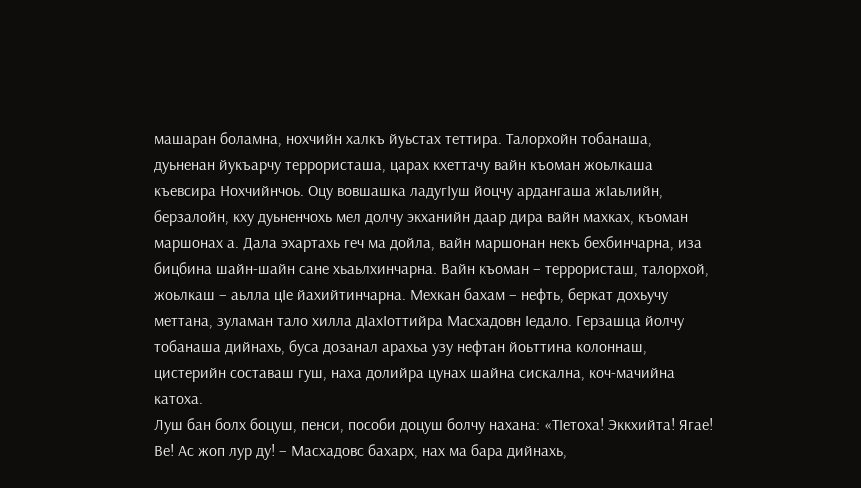машаран боламна, нохчийн халкъ йуьстах теттира. Талорхойн тобанаша, дуьненан йукъарчу террористаша, царах кхеттачу вайн къоман жоьлкаша къевсира Нохчийнчоь. Оцу вовшашка ладугIуш йоцчу ардангаша жIаьлийн, берзалойн, кху дуьненчохь мел долчу экханийн даар дира вайн махках, къоман маршонах а. Дала эхартахь геч ма дойла, вайн маршонан некъ бехбинчарна, иза бицбина шайн-шайн сане хьаьлхинчарна. Вайн къоман – террористаш, талорхой, жоьлкаш – аьлла цIе йахийтинчарна. Мехкан бахам – нефть, беркат дохьучу меттана, зуламан тало хилла дIахIоттийра Масхадовн Iедало. Герзашца йолчу тобанаша дийнахь, буса дозанал арахьа узу нефтан йоьттина колоннаш, цистерийн составаш гуш, наха долийра цунах шайна сискална, коч-мачийна катоха.
Луш бан болх боцуш, пенси, пособи доцуш болчу нахана: «ТIетоха! Эккхийта! Ягае! Ве! Ас жоп лур ду! – Масхадовс бахарх, нах ма бара дийнахь,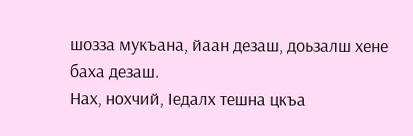шозза мукъана, йаан дезаш, доьзалш хене баха дезаш.
Нах, нохчий, Iедалх тешна цкъа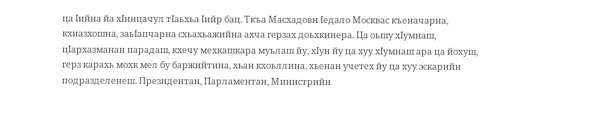ца Iийна йа хIинцачул тIаьхьа Iийр бац. Ткъа Масхадовн Iедало Москвас къеначарна, кхиазхошна, заьIапчарна схьахьажийна ахча герзах доьхкинера. Ца оьшу хIумнаш, цIархазманан парадаш, кхечу мехкашкара муьлаш йу, хIун йу ца хуу хIумнаш ара ца йохуш, герз карахь мохк мел бу баржийтина, хьан кхоьллина, хьенан учетех йу ца хуу эскарийн подразделенеш. Президентан, Парламентан, Министрийн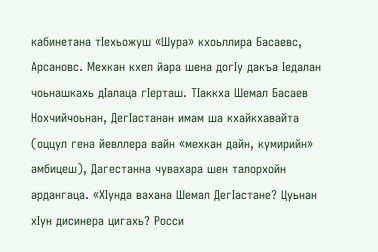кабинетана тIехьожуш «Шура» кхоьллира Басаевс, Арсановс. Мехкан кхел йара шена догIу дакъа Iедалан чоьнашкахь дIалаца гIерташ. ТIаккха Шемал Басаев Нохчийчоьнан, ДегIастанан имам ша кхайкхавайта (оццул гена йевллера вайн «мехкан дайн, кумирийн» амбицеш), Дагестанна чувахара шен талорхойн ардангаца. «ХIунда вахана Шемал ДегIастане? Цуьнан хIун дисинера цигахь? Росси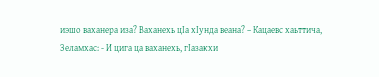иэшо ваханера иза? Ваханехь цIа хIунда веана? – Кацаевс хаьттича, Зеламхас: - И цига ца ваханехь, гIазакхи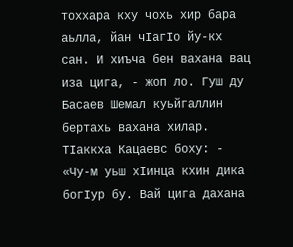тоххара кху чохь хир бара аьлла, йан чIагIо йу-кх сан. И хиъча бен вахана вац иза цига, - жоп ло. Гуш ду Басаев Шемал куьйгаллин бертахь вахана хилар. ТIаккха Кацаевс боху: - «Чу-м уьш хIинца кхин дика богIур бу. Вай цига дахана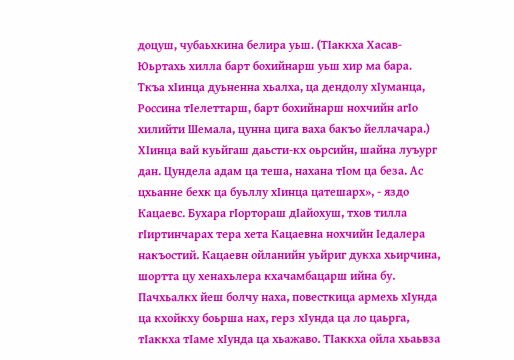доцуш, чубаьхкина белира уьш. (ТIаккха Хасав-Юьртахь хилла барт бохийнарш уьш хир ма бара. Ткъа хIинца дуьненна хьалха, ца дендолу хIуманца, Россина тIелеттарш, барт бохийнарш нохчийн агIо хилийти Шемала, цунна цига ваха бакъо йеллачара.) ХIинца вай куьйгаш даьсти-кх оьрсийн, шайна луъург дан. Цундела адам ца теша, нахана тIом ца беза. Ас цхьанне бехк ца буьллу хIинца цатешарх», - яздо Кацаевс. Бухара гIортораш дIайохуш, тхов тилла гIиртинчарах тера хета Кацаевна нохчийн Iедалера накъостий. Кацаевн ойланийн уьйриг дукха хьирчина, шортта цу хенахьлера кхачамбацарш ийна бу. Пачхьалкх йеш болчу наха, повесткица армехь хIунда ца кхойкху боьрша нах, герз хIунда ца ло цаьрга, тIаккха тIаме хIунда ца хьажаво. ТIаккха ойла хьаьвза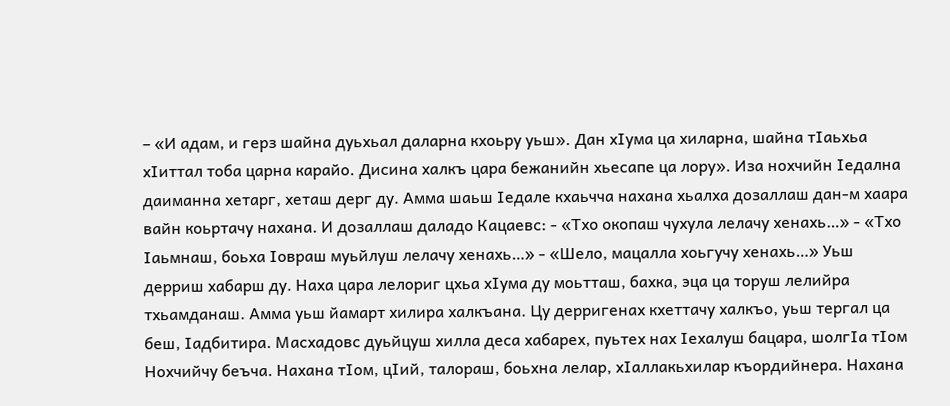– «И адам, и герз шайна дуьхьал даларна кхоьру уьш». Дан хIума ца хиларна, шайна тIаьхьа хIиттал тоба царна карайо. Дисина халкъ цара бежанийн хьесапе ца лору». Иза нохчийн Iедална даиманна хетарг, хеташ дерг ду. Амма шаьш Iедале кхаьчча нахана хьалха дозаллаш дан-м хаара вайн коьртачу нахана. И дозаллаш даладо Кацаевс: - «Тхо окопаш чухула лелачу хенахь…» - «Тхо Iаьмнаш, боьха Iовраш муьйлуш лелачу хенахь…» - «Шело, мацалла хоьгучу хенахь…» Уьш дерриш хабарш ду. Наха цара лелориг цхьа хIума ду моьтташ, бахка, эца ца торуш лелийра тхьамданаш. Амма уьш йамарт хилира халкъана. Цу дерригенах кхеттачу халкъо, уьш тергал ца беш, Iадбитира. Масхадовс дуьйцуш хилла деса хабарех, пуьтех нах Iехалуш бацара, шолгIа тIом Нохчийчу беъча. Нахана тIом, цIий, талораш, боьхна лелар, хIаллакьхилар къордийнера. Нахана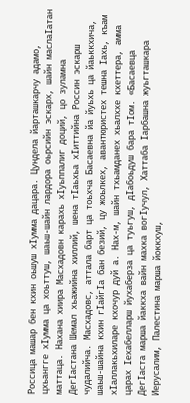Россица машар бен кхин оьшуш хIумма дацара. Цундела йарташкарчу адамо, цхьангге хIумма ца хоьттуш, шаьш-шайн лардора оьрсийн эскарх, шайн маслаIатан маттаца. Нахана хиира Масхадовн карахь хIуьппалиг доций, цо зуламна ДегIастана Шемал хьажийна хиллий, шена тIаьхьа хIиттийна Россин эскарш чудалийча. Масхадовс, аттала барт ца тоьхча Басаевна йа йуьхь ца йаьккхича, шаьш-шайна кхин гIайгIа бан безий, цу жоьлкех, авантюристех тешна Iахь, къам хIаллакьхиларе кхочур дуй а. Нах-м, шайн тхьамданех хьалххе кхеттера, амма царах Iехабелларш йухаберза ца туьгуш, дIабоьдуш бара тIом. «Басаевца ДегIаста марша йаккха вайн махка вогIучул, Хаттаба Iарбашна жуьгташкара Иерусалим, Палестина марша йоккхуш,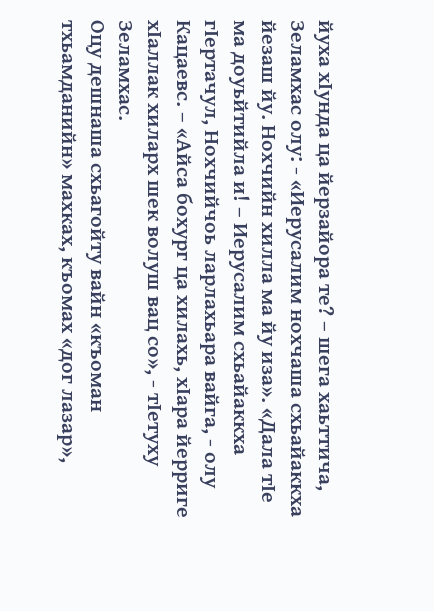йуха хIунда ца йерзайора те? – шега хаьттича, Зеламхас олу: - «Иерусалим нохчаша схьайаккха йезаш йу. Нохчийн хилла ма йу иза». «Дала тIе ма доуьйтийла и! – Иерусалим схьайаккха гIертачул, Нохчийчоь ларлахьара вайга, - олу Кацаевс. – «Айса бохург ца хилахь, хIара йерриге хIаллак хиларх шек волуш вац со», - тIетуху Зеламхас.
Оцу дешнаша схьагойту вайн «къоман тхьамданийн» махках, къомах «дог лазар»,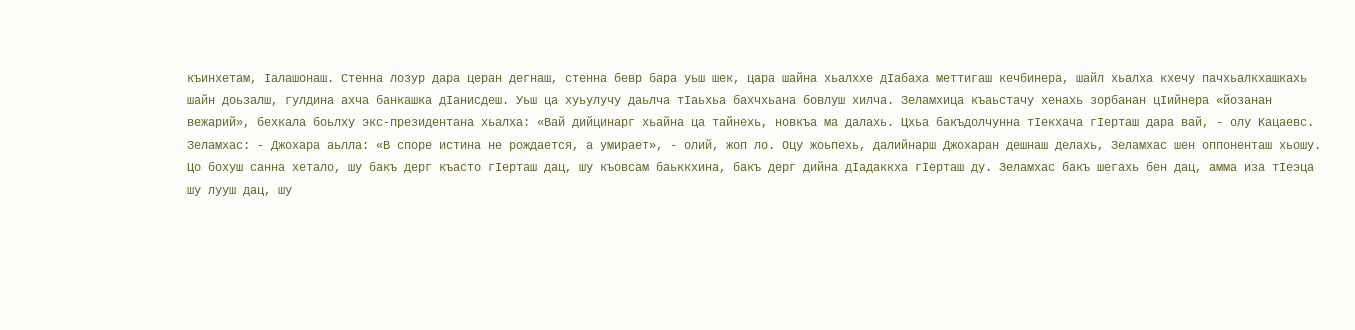къинхетам, Iалашонаш. Стенна лозур дара церан дегнаш, стенна бевр бара уьш шек, цара шайна хьалххе дIабаха меттигаш кечбинера, шайл хьалха кхечу пачхьалкхашкахь шайн доьзалш, гулдина ахча банкашка дIанисдеш. Уьш ца хуьулучу даьлча тIаьхьа бахчхьана бовлуш хилча. Зеламхица къаьстачу хенахь зорбанан цIийнера «йозанан вежарий», бехкала боьлху экс-президентана хьалха: «Вай дийцинарг хьайна ца тайнехь, новкъа ма далахь. Цхьа бакъдолчунна тIекхача гIерташ дара вай, - олу Кацаевс.
Зеламхас: - Джохара аьлла: «В споре истина не рождается, а умирает», - олий, жоп ло. Оцу жоьпехь, далийнарш Джохаран дешнаш делахь, Зеламхас шен оппоненташ хьошу. Цо бохуш санна хетало, шу бакъ дерг къасто гIерташ дац, шу къовсам баьккхина, бакъ дерг дийна дIадаккха гIерташ ду. Зеламхас бакъ шегахь бен дац, амма иза тIеэца шу лууш дац, шу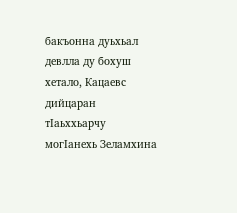бакъонна дуьхьал девлла ду бохуш хетало, Кацаевс дийцаран тIаьххьарчу могIанехь Зеламхина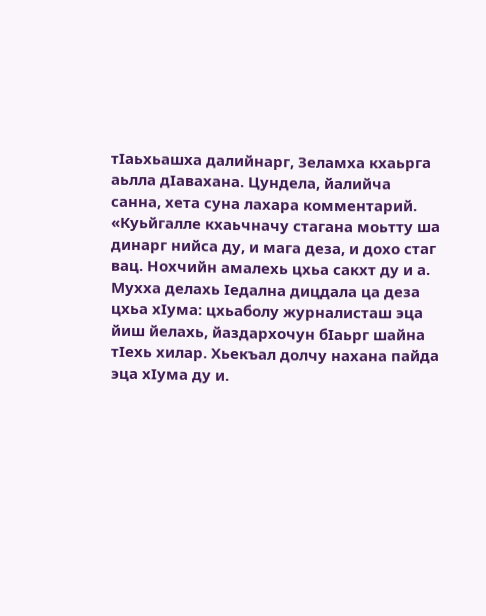тIаьхьашха далийнарг, Зеламха кхаьрга аьлла дIавахана. Цундела, йалийча санна, хета суна лахара комментарий. «Куьйгалле кхаьчначу стагана моьтту ша динарг нийса ду, и мага деза, и дохо стаг вац. Нохчийн амалехь цхьа сакхт ду и а. Мухха делахь Iедална дицдала ца деза цхьа хIума: цхьаболу журналисташ эца йиш йелахь, йаздархочун бIаьрг шайна тIехь хилар. Хьекъал долчу нахана пайда эца хIума ду и.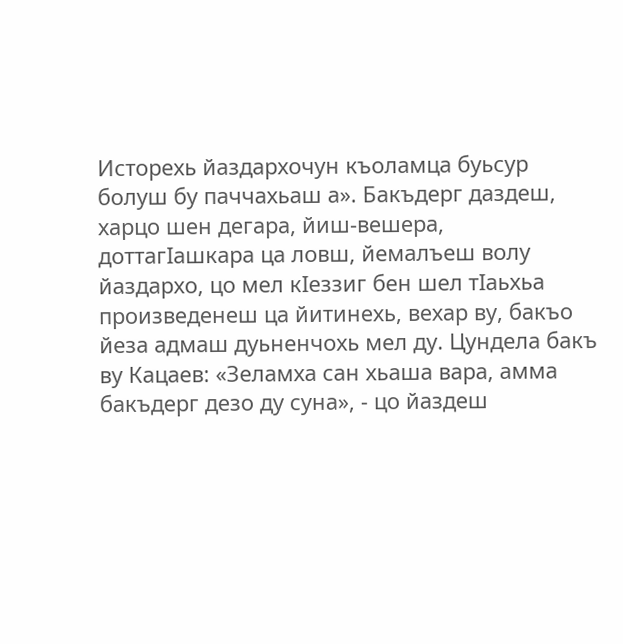Исторехь йаздархочун къоламца буьсур болуш бу паччахьаш а». Бакъдерг даздеш, харцо шен дегара, йиш-вешера, доттагIашкара ца ловш, йемалъеш волу йаздархо, цо мел кIеззиг бен шел тIаьхьа произведенеш ца йитинехь, вехар ву, бакъо йеза адмаш дуьненчохь мел ду. Цундела бакъ ву Кацаев: «Зеламха сан хьаша вара, амма бакъдерг дезо ду суна», - цо йаздеш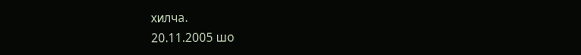хилча.
20.11.2005 шо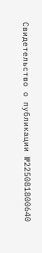Свидетельство о публикации №225081800640